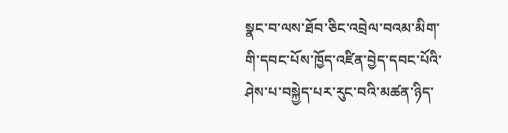སྣང་བ་ལས་ཐོབ་ཅིང་འབྲེལ་བའམ་མིག་གི་དབང་པོས་ཁྱོད་འཛིན་བྱེད་དབང་པོའི་ཤེས་པ་བསྐྱེད་པར་རུང་བའི་མཚན་ཉིད་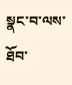སྣང་བ་ལས་ཐོབ་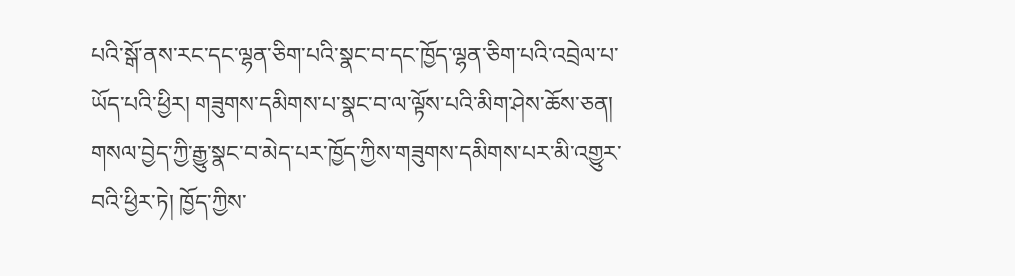པའི་སྒོ་ནས་རང་དང་ལྷན་ཅིག་པའི་སྣང་བ་དང་ཁྱོད་ལྷན་ཅིག་པའི་འབྲེལ་པ་ཡོད་པའི་ཕྱིར། གཟུགས་དམིགས་པ་སྣང་བ་ལ་ལྟོས་པའི་མིག་ཤེས་ཆོས་ཅན། གསལ་བྱེད་ཀྱི་རྒྱུ་སྣང་བ་མེད་པར་ཁྱོད་ཀྱིས་གཟུགས་དམིགས་པར་མི་འགྱུར་བའི་ཕྱིར་ཏེ། ཁྱོད་ཀྱིས་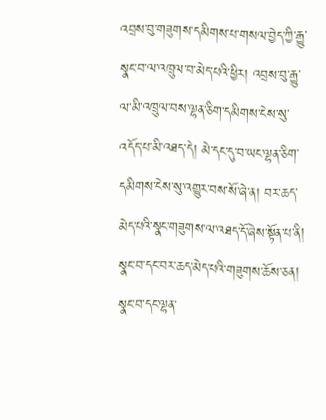འབྲས་བུ་གཟུགས་དམིགས་པ་གསལ་བྱེད་ཀྱི་རྒྱུ་སྣང་བ་ལ་འཁྲུལ་བ་མེད་པའི་ཕྱིར། འབྲས་བུ་རྒྱུ་ལ་མི་འཁྲུལ་བས་ལྷན་ཅིག་དམིགས་ངེས་སུ་འདོད་པ་མི་འཐད་དེ། མེ་དང་དུ་བ་ཡང་ལྷན་ཅིག་དམིགས་ངེས་སུ་འགྱུར་བས་སོ་ཞེ་ན། བར་ཆད་མེད་པའི་སྣང་གཟུགས་ལ་འཐད་དོ་ཞེས་སྟོན་པ་ནི། སྣང་བ་དང་བར་ཆད་མེད་པའི་གཟུགས་ཆོས་ཅན། སྣང་བ་དང་ལྷན་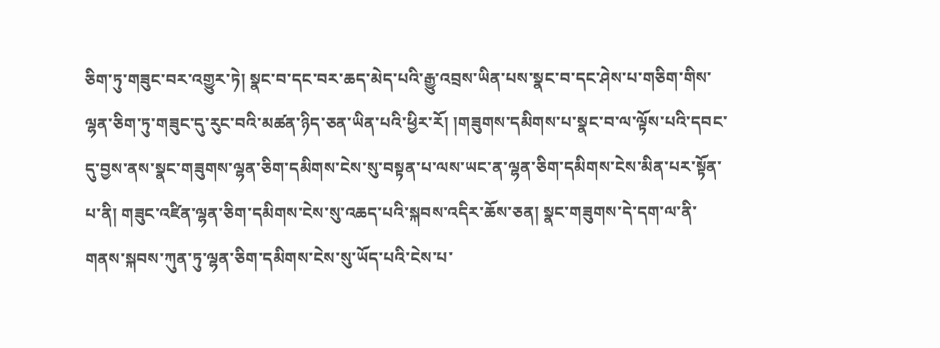ཅིག་ཏུ་གཟུང་བར་འགྱུར་ཏེ། སྣང་བ་དང་བར་ཆད་མེད་པའི་རྒྱུ་འབྲས་ཡིན་པས་སྣང་བ་དང་ཤེས་པ་གཅིག་གིས་ལྷན་ཅིག་ཏུ་གཟུང་དུ་རུང་བའི་མཚན་ཉིད་ཅན་ཡིན་པའི་ཕྱིར་རོ། །གཟུགས་དམིགས་པ་སྣང་བ་ལ་ལྟོས་པའི་དབང་དུ་བྱས་ནས་སྣང་གཟུགས་ལྷན་ཅིག་དམིགས་ངེས་སུ་བསྟན་པ་ལས་ཡང་ན་ལྷན་ཅིག་དམིགས་ངེས་མིན་པར་སྟོན་པ་ནི། གཟུང་འཛིན་ལྷན་ཅིག་དམིགས་ངེས་སུ་འཆད་པའི་སྐབས་འདིར་ཆོས་ཅན། སྣང་གཟུགས་དེ་དག་ལ་ནི་གནས་སྐབས་ཀུན་ཏུ་ལྷན་ཅིག་དམིགས་ངེས་སུ་ཡོད་པའི་ངེས་པ་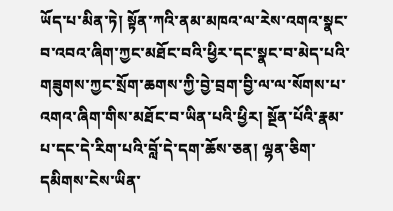ཡོད་པ་མིན་ཏེ། སྟོན་ཀའི་ནམ་མཁའ་ལ་རེས་འགའ་སྣང་བ་འབའ་ཞིག་ཀྱང་མཐོང་བའི་ཕྱིར་དང་སྣང་བ་མེད་པའི་གཟུགས་ཀྱང་སྲོག་ཆགས་ཀྱི་བྱེ་བྲག་བྱི་ལ་ལ་སོགས་པ་འགའ་ཞིག་གིས་མཐོང་བ་ཡིན་པའི་ཕྱིར། སྔོན་པོའི་རྣམ་པ་དང་དེ་རིག་པའི་བློ་དེ་དག་ཆོས་ཅན། ལྷན་ཅིག་དམིགས་ངེས་ཡིན་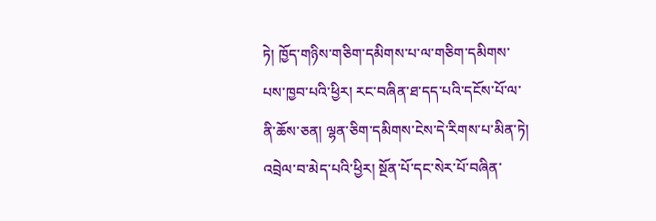ཏེ། ཁྱོད་གཉིས་གཅིག་དམིགས་པ་ལ་གཅིག་དམིགས་པས་ཁྱབ་པའི་ཕྱིར། རང་བཞིན་ཐ་དད་པའི་དངོས་པོ་ལ་ནི་ཆོས་ཅན། ལྷན་ཅིག་དམིགས་ངེས་དེ་རིགས་པ་མིན་ཏེ། འབྲེལ་བ་མེད་པའི་ཕྱིར། སྔོན་པོ་དང་སེར་པོ་བཞིན་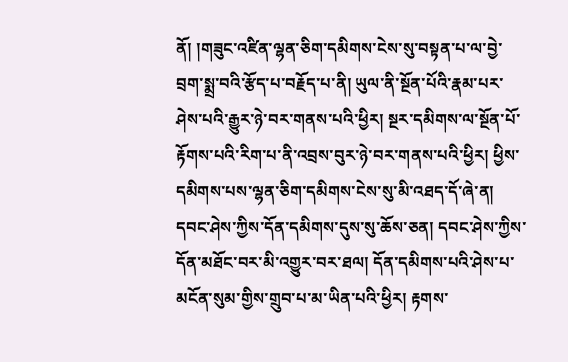ནོ། །གཟུང་འཛིན་ལྷན་ཅིག་དམིགས་ངེས་སུ་བསྟན་པ་ལ་བྱེ་བྲག་སྨྲ་བའི་རྩོད་པ་བརྗོད་པ་ནི། ཡུལ་ནི་སྔོན་པོའི་རྣམ་པར་ཤེས་པའི་རྒྱུར་ཉེ་བར་གནས་པའི་ཕྱིར། སྔར་དམིགས་ལ་སྔོན་པོ་རྟོགས་པའི་རིག་པ་ནི་འབྲས་བུར་ཉེ་བར་གནས་པའི་ཕྱིར། ཕྱིས་དམིགས་པས་ལྷན་ཅིག་དམིགས་ངེས་སུ་མི་འཐད་དོ་ཞེ་ན། དབང་ཤེས་ཀྱིས་དོན་དམིགས་དུས་སུ་ཆོས་ཅན། དབང་ཤེས་ཀྱིས་དོན་མཐོང་བར་མི་འགྱུར་བར་ཐལ། དོན་དམིགས་པའི་ཤེས་པ་མངོན་སུམ་གྱིས་གྲུབ་པ་མ་ཡིན་པའི་ཕྱིར། རྟགས་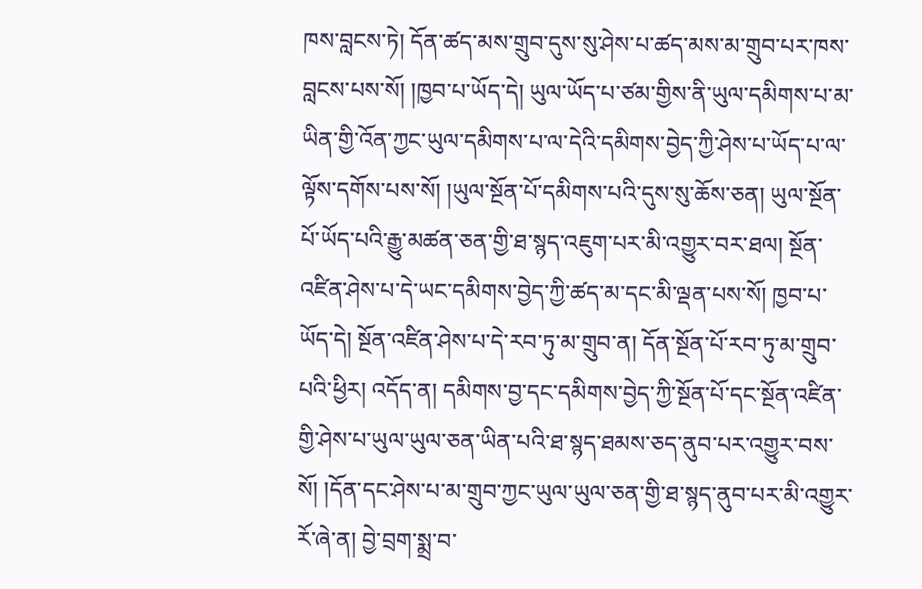ཁས་བླངས་ཏེ། དོན་ཚད་མས་གྲུབ་དུས་སུ་ཤེས་པ་ཚད་མས་མ་གྲུབ་པར་ཁས་བླངས་པས་སོ། །ཁྱབ་པ་ཡོད་དེ། ཡུལ་ཡོད་པ་ཙམ་གྱིས་ནི་ཡུལ་དམིགས་པ་མ་ཡིན་གྱི་འོན་ཀྱང་ཡུལ་དམིགས་པ་ལ་དེའི་དམིགས་བྱེད་ཀྱི་ཤེས་པ་ཡོད་པ་ལ་ལྟོས་དགོས་པས་སོ། །ཡུལ་སྔོན་པོ་དམིགས་པའི་དུས་སུ་ཆོས་ཅན། ཡུལ་སྔོན་པོ་ཡོད་པའི་རྒྱུ་མཚན་ཅན་གྱི་ཐ་སྙད་འཇུག་པར་མི་འགྱུར་བར་ཐལ། སྔོན་འཛིན་ཤེས་པ་དེ་ཡང་དམིགས་བྱེད་ཀྱི་ཚད་མ་དང་མི་ལྡན་པས་སོ། ཁྱབ་པ་ཡོད་དེ། སྔོན་འཛིན་ཤེས་པ་དེ་རབ་ཏུ་མ་གྲུབ་ན། དོན་སྔོན་པོ་རབ་ཏུ་མ་གྲུབ་པའི་ཕྱིར། འདོད་ན། དམིགས་བྱ་དང་དམིགས་བྱེད་ཀྱི་སྔོན་པོ་དང་སྔོན་འཛིན་གྱི་ཤེས་པ་ཡུལ་ཡུལ་ཅན་ཡིན་པའི་ཐ་སྙད་ཐམས་ཅད་ནུབ་པར་འགྱུར་བས་སོ། །དོན་དང་ཤེས་པ་མ་གྲུབ་ཀྱང་ཡུལ་ཡུལ་ཅན་གྱི་ཐ་སྙད་ནུབ་པར་མི་འགྱུར་རོ་ཞེ་ན། བྱེ་བྲག་སྨྲ་བ་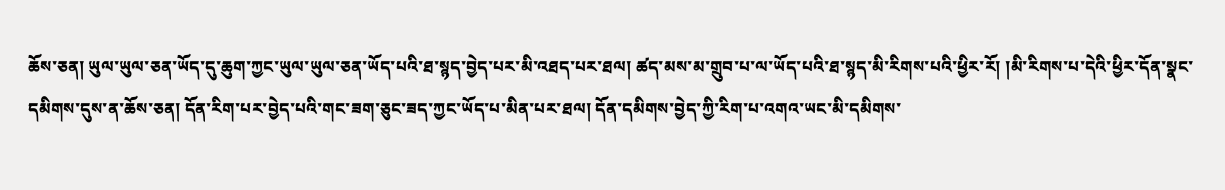ཆོས་ཅན། ཡུལ་ཡུལ་ཅན་ཡོད་དུ་ཆུག་ཀྱང་ཡུལ་ཡུལ་ཅན་ཡོད་པའི་ཐ་སྙད་བྱེད་པར་མི་འཐད་པར་ཐལ། ཚད་མས་མ་གྲུབ་པ་ལ་ཡོད་པའི་ཐ་སྙད་མི་རིགས་པའི་ཕྱིར་རོ། །མི་རིགས་པ་དེའི་ཕྱིར་དོན་སྣང་དམིགས་དུས་ན་ཆོས་ཅན། དོན་རིག་པར་བྱེད་པའི་གང་ཟག་ཅུང་ཟད་ཀྱང་ཡོད་པ་མིན་པར་ཐལ། དོན་དམིགས་བྱེད་ཀྱི་རིག་པ་འགའ་ཡང་མི་དམིགས་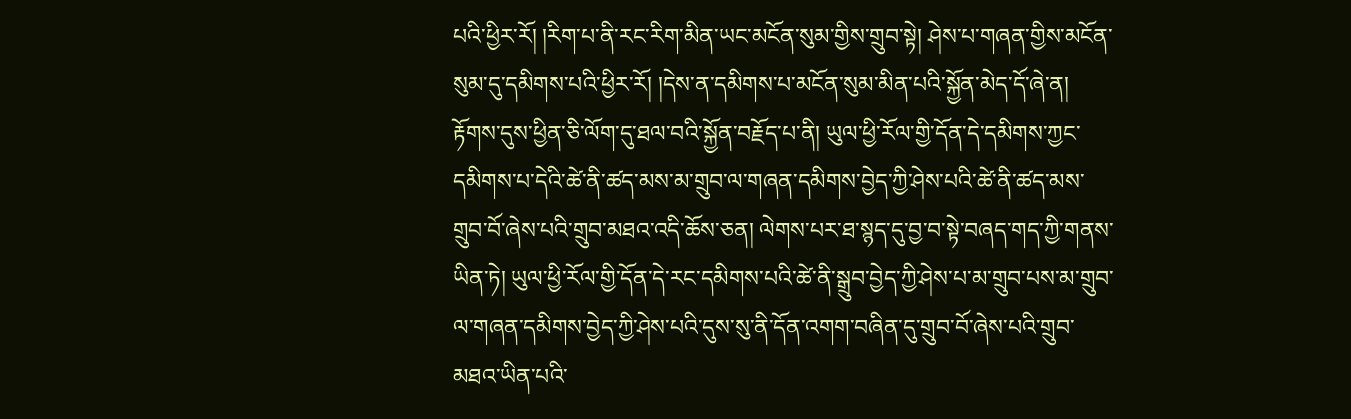པའི་ཕྱིར་རོ། །རིག་པ་ནི་རང་རིག་མིན་ཡང་མངོན་སུམ་གྱིས་གྲུབ་སྟེ། ཤེས་པ་གཞན་གྱིས་མངོན་སུམ་དུ་དམིགས་པའི་ཕྱིར་རོ། །དེས་ན་དམིགས་པ་མངོན་སུམ་མིན་པའི་སྐྱོན་མེད་དོ་ཞེ་ན། རྟོགས་དུས་ཕྱིན་ཅི་ལོག་དུ་ཐལ་བའི་སྐྱོན་བརྗོད་པ་ནི། ཡུལ་ཕྱི་རོལ་གྱི་དོན་དེ་དམིགས་ཀྱང་དམིགས་པ་དེའི་ཚེ་ནི་ཚད་མས་མ་གྲུབ་ལ་གཞན་དམིགས་བྱེད་ཀྱི་ཤེས་པའི་ཚེ་ནི་ཚད་མས་གྲུབ་བོ་ཞེས་པའི་གྲུབ་མཐའ་འདི་ཆོས་ཅན། ལེགས་པར་ཐ་སྙད་དུ་བྱ་བ་སྟེ་བཞད་གད་ཀྱི་གནས་ཡིན་ཏེ། ཡུལ་ཕྱི་རོལ་གྱི་དོན་དེ་རང་དམིགས་པའི་ཚེ་ནི་སྒྲུབ་བྱེད་ཀྱི་ཤེས་པ་མ་གྲུབ་པས་མ་གྲུབ་ལ་གཞན་དམིགས་བྱེད་ཀྱི་ཤེས་པའི་དུས་སུ་ནི་དོན་འགག་བཞིན་དུ་གྲུབ་བོ་ཞེས་པའི་གྲུབ་མཐའ་ཡིན་པའི་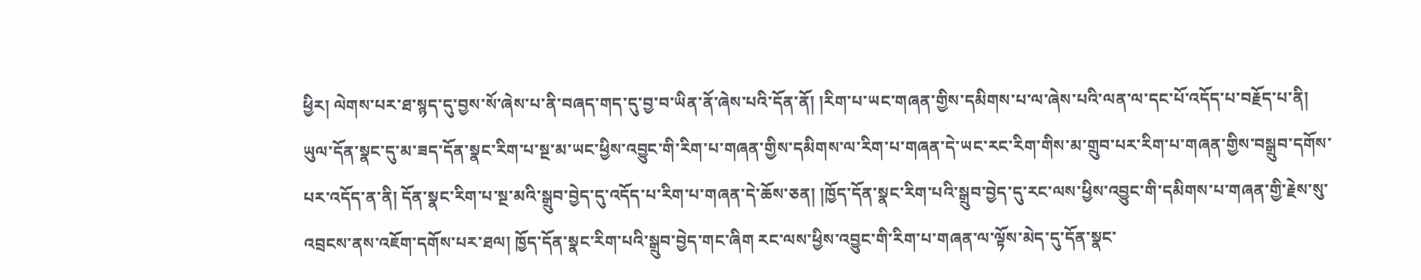ཕྱིར། ལེགས་པར་ཐ་སྙད་དུ་བྱས་སོ་ཞེས་པ་ནི་བཞད་གད་དུ་བྱ་བ་ཡིན་ནོ་ཞེས་པའི་དོན་ནོ། །རིག་པ་ཡང་གཞན་གྱིས་དམིགས་པ་ལ་ཞེས་པའི་ལན་ལ་དང་པོ་འདོད་པ་བརྗོད་པ་ནི། ཡུལ་དོན་སྣང་དུ་མ་ཟད་དོན་སྣང་རིག་པ་སྔ་མ་ཡང་ཕྱིས་འབྱུང་གི་རིག་པ་གཞན་གྱིས་དམིགས་ལ་རིག་པ་གཞན་དེ་ཡང་རང་རིག་གིས་མ་གྲུབ་པར་རིག་པ་གཞན་གྱིས་བསྒྲུབ་དགོས་པར་འདོད་ན་ནི། དོན་སྣང་རིག་པ་སྔ་མའི་སྒྲུབ་བྱེད་དུ་འདོད་པ་རིག་པ་གཞན་དེ་ཆོས་ཅན། །ཁྱོད་དོན་སྣང་རིག་པའི་སྒྲུབ་བྱེད་དུ་རང་ལས་ཕྱིས་འབྱུང་གི་དམིགས་པ་གཞན་གྱི་རྗེས་སུ་འབྲངས་ནས་འཇོག་དགོས་པར་ཐལ། ཁྱོད་དོན་སྣང་རིག་པའི་སྒྲུབ་བྱེད་གང་ཞིག རང་ལས་ཕྱིས་འབྱུང་གི་རིག་པ་གཞན་ལ་ལྟོས་མེད་དུ་དོན་སྣང་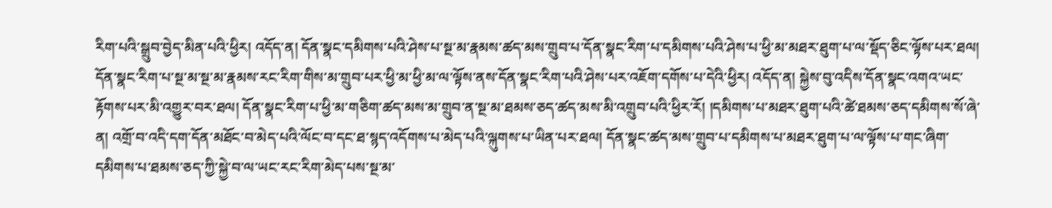རིག་པའི་སྒྲུབ་བྱེད་མིན་པའི་ཕྱིར། འདོད་ན། དོན་སྣང་དམིགས་པའི་ཤེས་པ་སྔ་མ་རྣམས་ཚད་མས་གྲུབ་པ་དོན་སྣང་རིག་པ་དམིགས་པའི་ཤེས་པ་ཕྱི་མ་མཐར་ཐུག་པ་ལ་སྡོད་ཅིང་ལྟོས་པར་ཐལ། དོན་སྣང་རིག་པ་སྔ་མ་སྔ་མ་རྣམས་རང་རིག་གིས་མ་གྲུབ་པར་ཕྱི་མ་ཕྱི་མ་ལ་ལྟོས་ནས་དོན་སྣང་རིག་པའི་ཤེས་པར་འཇོག་དགོས་པ་དེའི་ཕྱིར། འདོད་ན། སྐྱེས་བུ་འདིས་དོན་སྣང་འགའ་ཡང་རྟོགས་པར་མི་འགྱུར་བར་ཐལ། དོན་སྣང་རིག་པ་ཕྱི་མ་གཅིག་ཚད་མས་མ་གྲུབ་ན་སྔ་མ་ཐམས་ཅད་ཚད་མས་མི་འགྲུབ་པའི་ཕྱིར་རོ། །དམིགས་པ་མཐར་ཐུག་པའི་ཚེ་ཐམས་ཅད་དམིགས་སོ་ཞེ་ན། འགྲོ་བ་འདི་དག་དོན་མཐོང་བ་མེད་པའི་ལོང་བ་དང་ཐ་སྙད་འདོགས་པ་མེད་པའི་ལྐུགས་པ་ཡིན་པར་ཐལ། དོན་སྣང་ཚད་མས་གྲུབ་པ་དམིགས་པ་མཐར་ཐུག་པ་ལ་ལྟོས་པ་གང་ཞིག་དམིགས་པ་ཐམས་ཅད་ཀྱི་སྐྱེ་བ་ལ་ཡང་རང་རིག་མེད་པས་སྔ་མ་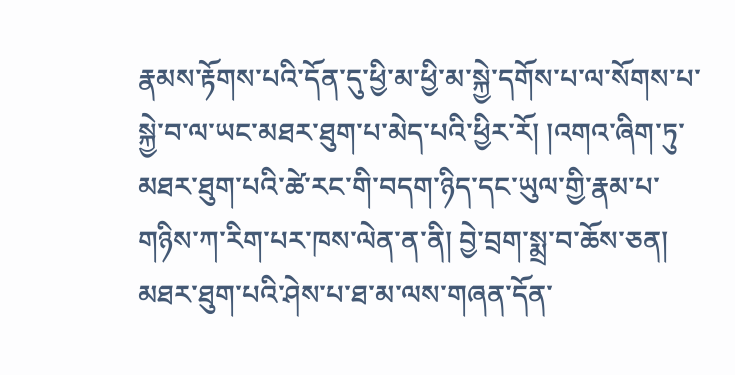རྣམས་རྟོགས་པའི་དོན་དུ་ཕྱི་མ་ཕྱི་མ་སྐྱེ་དགོས་པ་ལ་སོགས་པ་སྐྱེ་བ་ལ་ཡང་མཐར་ཐུག་པ་མེད་པའི་ཕྱིར་རོ། །འགའ་ཞིག་ཏུ་མཐར་ཐུག་པའི་ཚེ་རང་གི་བདག་ཉིད་དང་ཡུལ་གྱི་རྣམ་པ་གཉིས་ཀ་རིག་པར་ཁས་ལེན་ན་ནི། བྱེ་བྲག་སྨྲ་བ་ཆོས་ཅན། མཐར་ཐུག་པའི་ཤེས་པ་ཐ་མ་ལས་གཞན་དོན་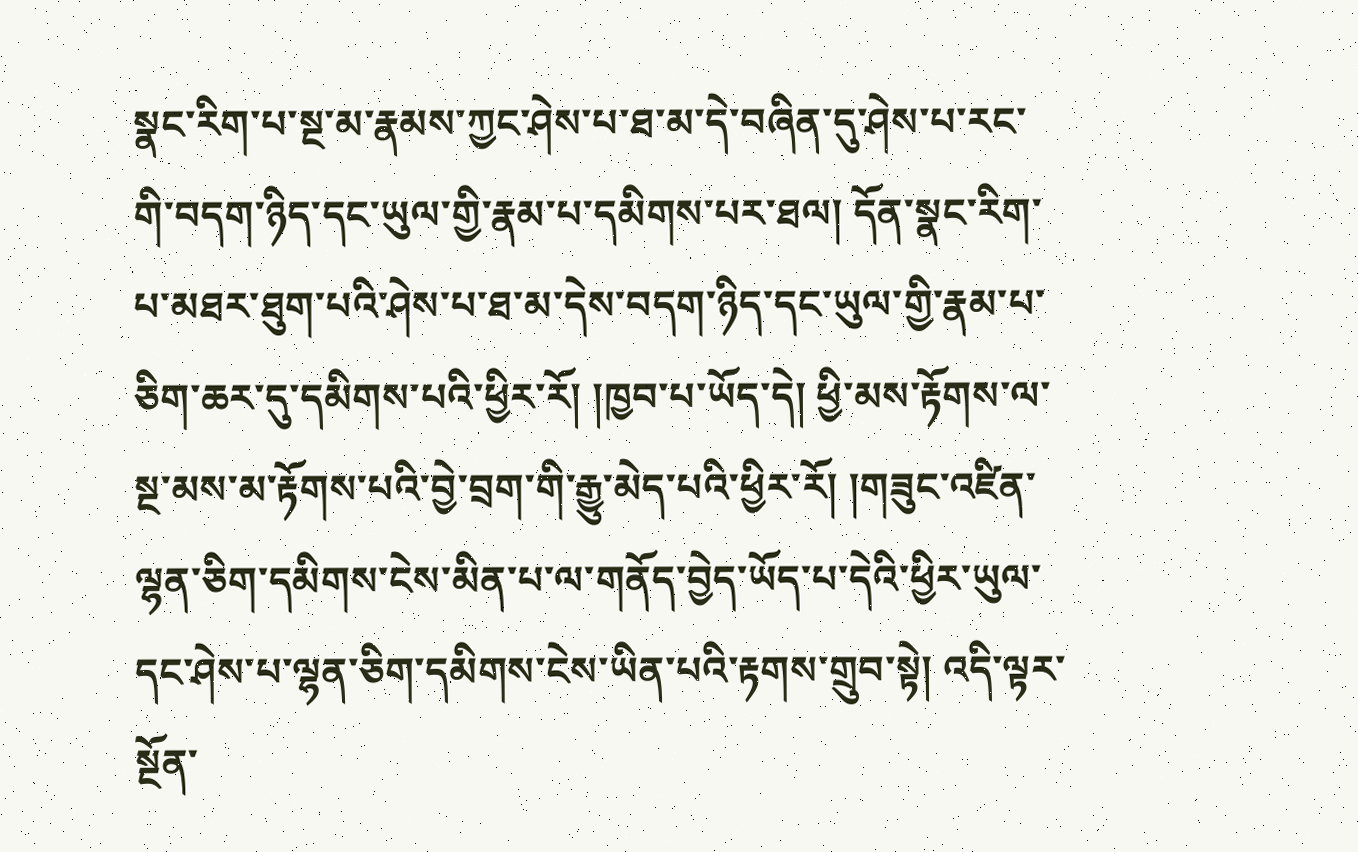སྣང་རིག་པ་སྔ་མ་རྣམས་ཀྱང་ཤེས་པ་ཐ་མ་དེ་བཞིན་དུ་ཤེས་པ་རང་གི་བདག་ཉིད་དང་ཡུལ་གྱི་རྣམ་པ་དམིགས་པར་ཐལ། དོན་སྣང་རིག་པ་མཐར་ཐུག་པའི་ཤེས་པ་ཐ་མ་དེས་བདག་ཉིད་དང་ཡུལ་གྱི་རྣམ་པ་ཅིག་ཆར་དུ་དམིགས་པའི་ཕྱིར་རོ། །ཁྱབ་པ་ཡོད་དེ། ཕྱི་མས་རྟོགས་ལ་སྔ་མས་མ་རྟོགས་པའི་བྱེ་བྲག་གི་རྒྱུ་མེད་པའི་ཕྱིར་རོ། །གཟུང་འཛིན་ལྷན་ཅིག་དམིགས་ངེས་མིན་པ་ལ་གནོད་བྱེད་ཡོད་པ་དེའི་ཕྱིར་ཡུལ་དང་ཤེས་པ་ལྷན་ཅིག་དམིགས་ངེས་ཡིན་པའི་རྟགས་གྲུབ་སྟེ། འདི་ལྟར་སྔོན་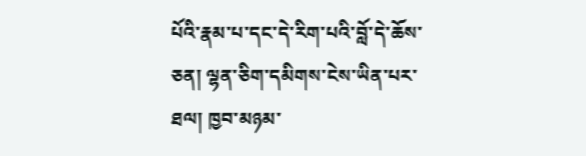པོའི་རྣམ་པ་དང་དེ་རིག་པའི་བློ་དེ་ཆོས་ཅན། ལྷན་ཅིག་དམིགས་ངེས་ཡིན་པར་ཐལ། ཁྱབ་མཉམ་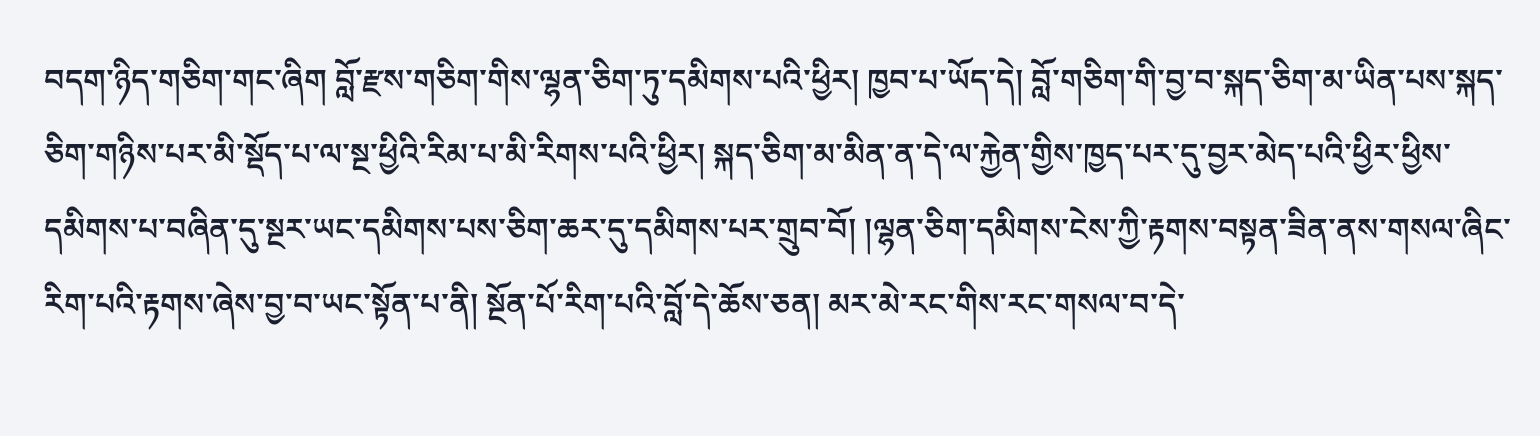བདག་ཉིད་གཅིག་གང་ཞིག བློ་རྫས་གཅིག་གིས་ལྷན་ཅིག་ཏུ་དམིགས་པའི་ཕྱིར། ཁྱབ་པ་ཡོད་དེ། བློ་གཅིག་གི་བྱ་བ་སྐད་ཅིག་མ་ཡིན་པས་སྐད་ཅིག་གཉིས་པར་མི་སྡོད་པ་ལ་སྔ་ཕྱིའི་རིམ་པ་མི་རིགས་པའི་ཕྱིར། སྐད་ཅིག་མ་མིན་ན་དེ་ལ་རྐྱེན་གྱིས་ཁྱད་པར་དུ་བྱར་མེད་པའི་ཕྱིར་ཕྱིས་དམིགས་པ་བཞིན་དུ་སྔར་ཡང་དམིགས་པས་ཅིག་ཆར་དུ་དམིགས་པར་གྲུབ་བོ། །ལྷན་ཅིག་དམིགས་ངེས་ཀྱི་རྟགས་བསྟན་ཟིན་ནས་གསལ་ཞིང་རིག་པའི་རྟགས་ཞེས་བྱ་བ་ཡང་སྟོན་པ་ནི། སྔོན་པོ་རིག་པའི་བློ་དེ་ཆོས་ཅན། མར་མེ་རང་གིས་རང་གསལ་བ་དེ་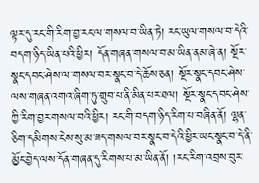ལྟར་དུ་རང་གི་རིག་བྱ་རང་ལ་གསལ་བ་ཡིན་ཏེ། རང་ཡུལ་གསལ་བ་དེའི་བདག་ཉིད་ཡིན་པའི་ཕྱིར། དོན་གཞན་གསལ་བ་མ་ཡིན་ནམ་ཞེ་ན། སྔོར་སྣང་དབང་ཤེས་ལ་གསལ་བར་སྣང་བ་དེ་ཆོས་ཅན། སྔོར་སྣང་དབང་ཤེས་ལས་གཞན་འགའ་ཞིག་ཏུ་གྲུབ་པ་ནི་མིན་པར་ཐལ། སྔོར་སྣང་དབང་ཤེས་ཀྱི་རིག་བྱར་གསལ་བའི་ཕྱིར། རང་གི་བདག་ཉིད་རིག་པ་བཞིན་ནོ། ལྷན་ཅིག་དམིགས་ངེས་སུ་མ་ཟད་གསལ་བར་སྣང་བ་དེའི་ཕྱིར་ཡང་སྣང་བ་དེ་ནི་མྱོང་བྱེད་ལས་དོན་གཞན་དུ་རིགས་པ་མ་ཡིན་ནོ། །རང་རིག་འབྲས་བུར་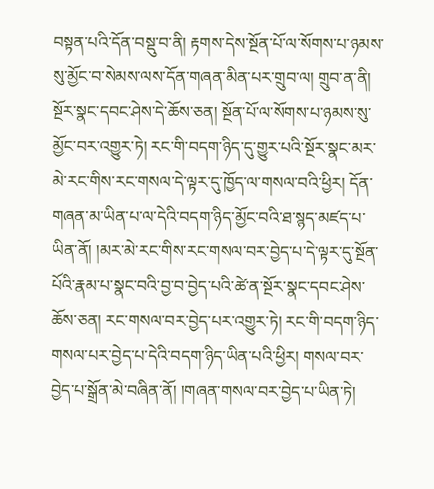བསྟན་པའི་དོན་བསྡུ་བ་ནི། རྟགས་དེས་སྔོན་པོ་ལ་སོགས་པ་ཉམས་སུ་མྱོང་བ་སེམས་ལས་དོན་གཞན་མིན་པར་གྲུབ་ལ། གྲུབ་ན་ནི། སྔོར་སྣང་དབང་ཤེས་དེ་ཆོས་ཅན། སྔོན་པོ་ལ་སོགས་པ་ཉམས་སུ་མྱོང་བར་འགྱུར་ཏེ། རང་གི་བདག་ཉིད་དུ་གྱུར་པའི་སྔོར་སྣང་མར་མེ་རང་གིས་རང་གསལ་དེ་ལྟར་དུ་ཁྱོད་ལ་གསལ་བའི་ཕྱིར། དོན་གཞན་མ་ཡིན་པ་ལ་དེའི་བདག་ཉིད་མྱོང་བའི་ཐ་སྙད་མཛད་པ་ཡིན་ནོ། །མར་མེ་རང་གིས་རང་གསལ་བར་བྱེད་པ་དེ་ལྟར་དུ་སྔོན་པོའི་རྣམ་པ་སྣང་བའི་བྱ་བ་བྱེད་པའི་ཚེ་ན་སྔོར་སྣང་དབང་ཤེས་ཆོས་ཅན། རང་གསལ་བར་བྱེད་པར་འགྱུར་ཏེ། རང་གི་བདག་ཉིད་གསལ་པར་བྱེད་པ་དེའི་བདག་ཉིད་ཡིན་པའི་ཕྱིར། གསལ་བར་བྱེད་པ་སྒྲོན་མེ་བཞིན་ནོ། །གཞན་གསལ་བར་བྱེད་པ་ཡིན་ཏེ།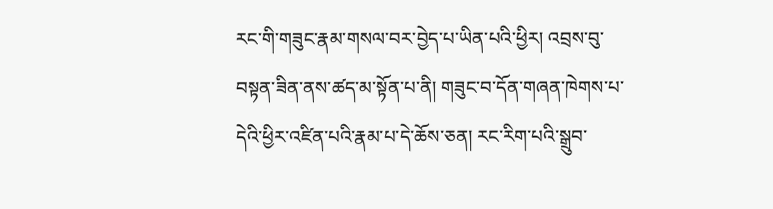རང་གི་གཟུང་རྣམ་གསལ་བར་བྱེད་པ་ཡིན་པའི་ཕྱིར། འབྲས་བུ་བསྟན་ཟིན་ནས་ཚད་མ་སྟོན་པ་ནི། གཟུང་བ་དོན་གཞན་ཁེགས་པ་དེའི་ཕྱིར་འཛིན་པའི་རྣམ་པ་དེ་ཆོས་ཅན། རང་རིག་པའི་སྒྲུབ་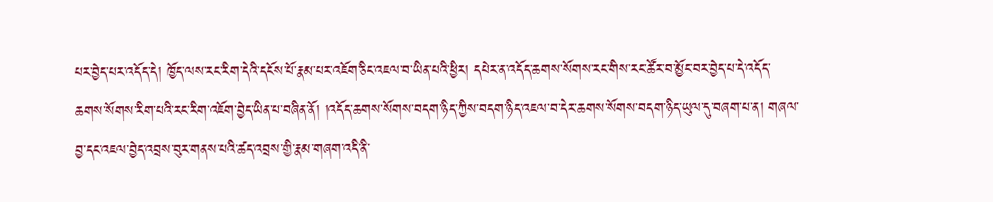པར་བྱེད་པར་འདོད་དེ། ཁྱོད་ལས་རང་རིག་དེའི་དངོས་པོ་རྣམ་པར་འཇོག་ཅིང་འཇལ་བ་ཡིན་པའི་ཕྱིར། དཔེར་ན་འདོད་ཆགས་སོགས་རང་གིས་རང་ཚོར་བ་མྱོང་བར་བྱེད་པ་དེ་འདོད་ཆགས་སོགས་རིག་པའི་རང་རིག་འཇོག་བྱེད་ཡིན་པ་བཞིན་ནོ། །འདོད་ཆགས་སོགས་བདག་ཉིད་ཀྱིས་བདག་ཉིད་འཇལ་བ་དེར་ཆགས་སོགས་བདག་ཉིད་ཡུལ་དུ་བཞག་པ་ན། གཞལ་བྱ་དང་འཇལ་བྱེད་འབྲས་བུར་གནས་པའི་ཚད་འབྲས་གྱི་རྣམ་གཞག་འདི་ནི་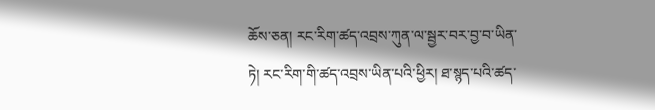ཆོས་ཅན། རང་རིག་ཚད་འབྲས་ཀུན་ལ་སྦྱར་བར་བྱ་བ་ཡིན་ཏེ། རང་རིག་གི་ཚད་འབྲས་ཡིན་པའི་ཕྱིར། ཐ་སྙད་པའི་ཚད་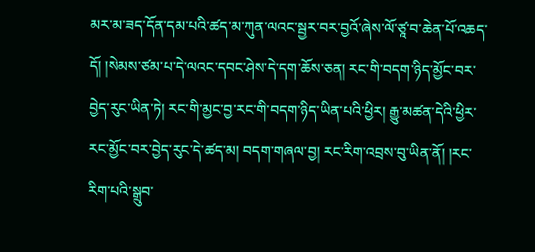མར་མ་ཟད་དོན་དམ་པའི་ཚད་མ་ཀུན་ལའང་སྦྱར་བར་བྱའོ་ཞེས་ལོ་ཙཱ་བ་ཆེན་པོ་འཆད་དོ། །སེམས་ཙམ་པ་དེ་ལའང་དབང་ཤེས་དེ་དག་ཆོས་ཅན། རང་གི་བདག་ཉིད་མྱོང་བར་བྱེད་རུང་ཡིན་ཏེ། རང་གི་མྱང་བྱ་རང་གི་བདག་ཉིད་ཡིན་པའི་ཕྱིར། རྒྱུ་མཚན་དེའི་ཕྱིར་རང་མྱོང་བར་བྱེད་རུང་དེ་ཚད་མ། བདག་གཞལ་བྱ། རང་རིག་འབྲས་བུ་ཡིན་ནོ། །རང་རིག་པའི་སྒྲུབ་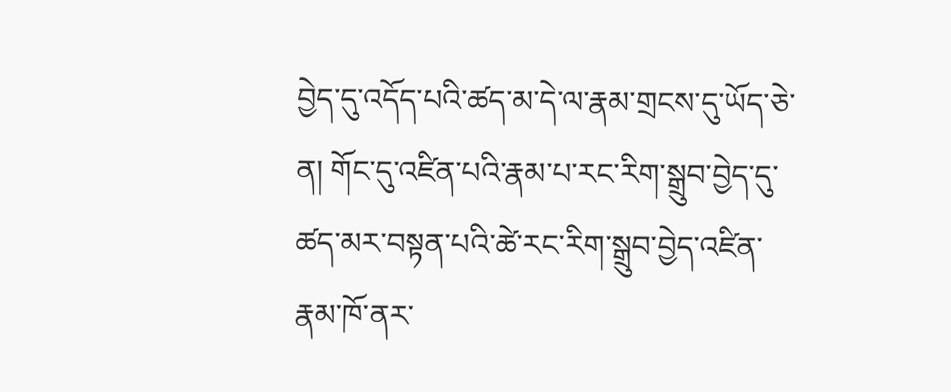བྱེད་དུ་འདོད་པའི་ཚད་མ་དེ་ལ་རྣམ་གྲངས་དུ་ཡོད་ཅེ་ན། གོང་དུ་འཛིན་པའི་རྣམ་པ་རང་རིག་སྒྲུབ་བྱེད་དུ་ཚད་མར་བསྟན་པའི་ཚེ་རང་རིག་སྒྲུབ་བྱེད་འཛིན་རྣམ་ཁོ་ནར་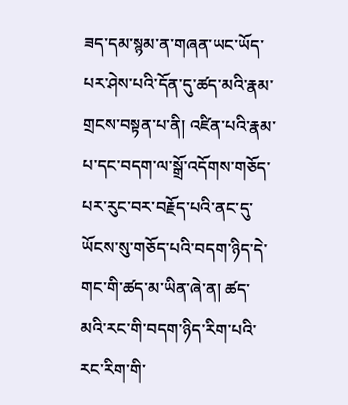ཟད་དམ་སྙམ་ན་གཞན་ཡང་ཡོད་པར་ཤེས་པའི་དོན་དུ་ཚད་མའི་རྣམ་གྲངས་བསྟན་པ་ནི། འཛིན་པའི་རྣམ་པ་དང་བདག་ལ་སྒྲོ་འདོགས་གཅོད་པར་རུང་བར་བརྗོད་པའི་ནང་དུ་ཡོངས་སུ་གཅོད་པའི་བདག་ཉིད་དེ་གང་གི་ཚད་མ་ཡིན་ཞེ་ན། ཚད་མའི་རང་གི་བདག་ཉིད་རིག་པའི་རང་རིག་གི་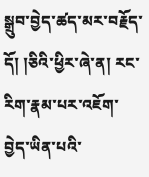སྒྲུབ་བྱེད་ཚད་མར་བརྗོད་དོ། །ཅིའི་ཕྱིར་ཞེ་ན། རང་རིག་རྣམ་པར་འཇོག་བྱེད་ཡིན་པའི་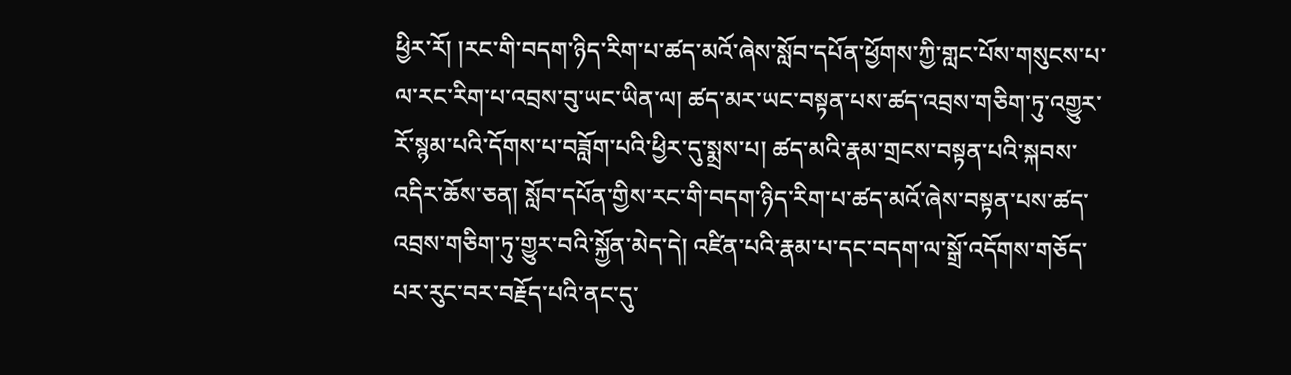ཕྱིར་རོ། །རང་གི་བདག་ཉིད་རིག་པ་ཚད་མའོ་ཞེས་སློབ་དཔོན་ཕྱོགས་ཀྱི་གླང་པོས་གསུངས་པ་ལ་རང་རིག་པ་འབྲས་བུ་ཡང་ཡིན་ལ། ཚད་མར་ཡང་བསྟན་པས་ཚད་འབྲས་གཅིག་ཏུ་འགྱུར་རོ་སྙམ་པའི་དོགས་པ་བཟློག་པའི་ཕྱིར་དུ་སྨྲས་པ། ཚད་མའི་རྣམ་གྲངས་བསྟན་པའི་སྐབས་འདིར་ཆོས་ཅན། སློབ་དཔོན་གྱིས་རང་གི་བདག་ཉིད་རིག་པ་ཚད་མའོ་ཞེས་བསྟན་པས་ཚད་འབྲས་གཅིག་ཏུ་གྱུར་བའི་སྐྱོན་མེད་དེ། འཛིན་པའི་རྣམ་པ་དང་བདག་ལ་སྒྲོ་འདོགས་གཅོད་པར་རུང་བར་བརྗོད་པའི་ནང་དུ་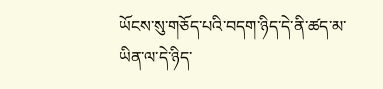ཡོངས་སུ་གཅོད་པའི་བདག་ཉིད་དེ་ནི་ཚད་མ་ཡིན་ལ་དེ་ཉིད་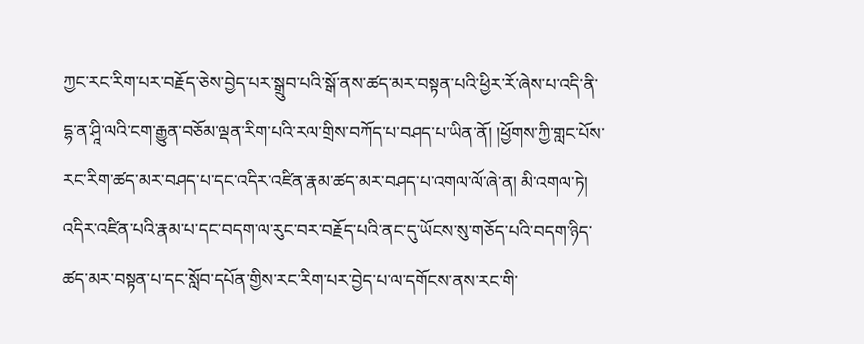ཀྱང་རང་རིག་པར་བརྗོད་ཅེས་བྱེད་པར་སྒྲུབ་པའི་སྒོ་ནས་ཚད་མར་བསྟན་པའི་ཕྱིར་རོ་ཞེས་པ་འདི་ནི་དྷ་ན་ཤཱི་ལའི་ངག་རྒྱུན་བཅོམ་ལྡན་རིག་པའི་རལ་གྲིས་བཀོད་པ་བཤད་པ་ཡིན་ནོ། །ཕྱོགས་ཀྱི་གླང་པོས་རང་རིག་ཚད་མར་བཤད་པ་དང་འདིར་འཛིན་རྣམ་ཚད་མར་བཤད་པ་འགལ་ལོ་ཞེ་ན། མི་འགལ་ཏེ། འདིར་འཛིན་པའི་རྣམ་པ་དང་བདག་ལ་རུང་བར་བརྗོད་པའི་ནང་དུ་ཡོངས་སུ་གཅོད་པའི་བདག་ཉིད་ཚད་མར་བསྟན་པ་དང་སློབ་དཔོན་གྱིས་རང་རིག་པར་བྱེད་པ་ལ་དགོངས་ནས་རང་གི་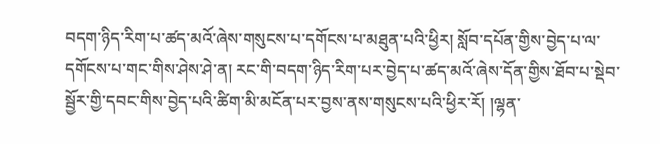བདག་ཉིད་རིག་པ་ཚད་མའོ་ཞེས་གསུངས་པ་དགོངས་པ་མཐུན་པའི་ཕྱིར། སློབ་དཔོན་གྱིས་བྱེད་པ་ལ་དགོངས་པ་གང་གིས་ཤེས་ཤེ་ན། རང་གི་བདག་ཉིད་རིག་པར་བྱེད་པ་ཚད་མའོ་ཞེས་དོན་གྱིས་ཐོབ་པ་སྡེབ་སྦྱོར་གྱི་དབང་གིས་བྱེད་པའི་ཚིག་མི་མངོན་པར་བྱས་ནས་གསུངས་པའི་ཕྱིར་རོ། །ལྷན་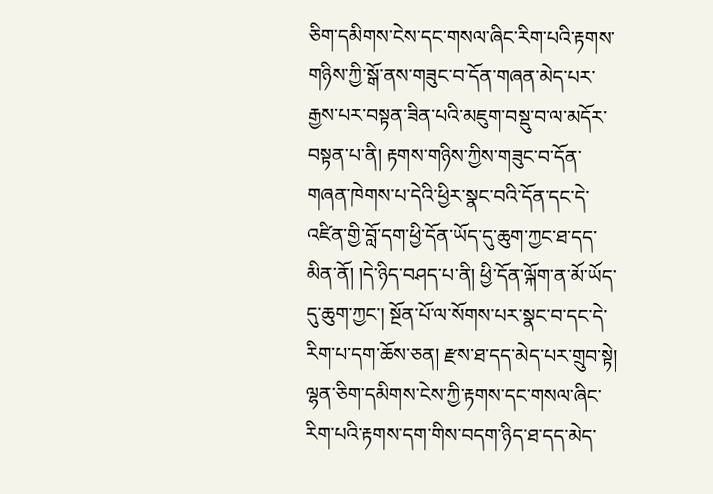ཅིག་དམིགས་ངེས་དང་གསལ་ཞིང་རིག་པའི་རྟགས་གཉིས་ཀྱི་སྒོ་ནས་གཟུང་བ་དོན་གཞན་མེད་པར་རྒྱས་པར་བསྟན་ཟིན་པའི་མཇུག་བསྡུ་བ་ལ་མདོར་བསྟན་པ་ནི། རྟགས་གཉིས་ཀྱིས་གཟུང་བ་དོན་གཞན་ཁེགས་པ་དེའི་ཕྱིར་སྣང་བའི་དོན་དང་དེ་འཛིན་གྱི་བློ་དག་ཕྱི་དོན་ཡོད་དུ་ཆུག་ཀྱང་ཐ་དད་མིན་ནོ། །དེ་ཉིད་བཤད་པ་ནི། ཕྱི་དོན་ལྐོག་ན་མོ་ཡོད་དུ་ཆུག་ཀྱང་། སྔོན་པོ་ལ་སོགས་པར་སྣང་བ་དང་དེ་རིག་པ་དག་ཆོས་ཅན། རྫས་ཐ་དད་མེད་པར་གྲུབ་སྟེ། ལྷན་ཅིག་དམིགས་ངེས་ཀྱི་རྟགས་དང་གསལ་ཞིང་རིག་པའི་རྟགས་དག་གིས་བདག་ཉིད་ཐ་དད་མེད་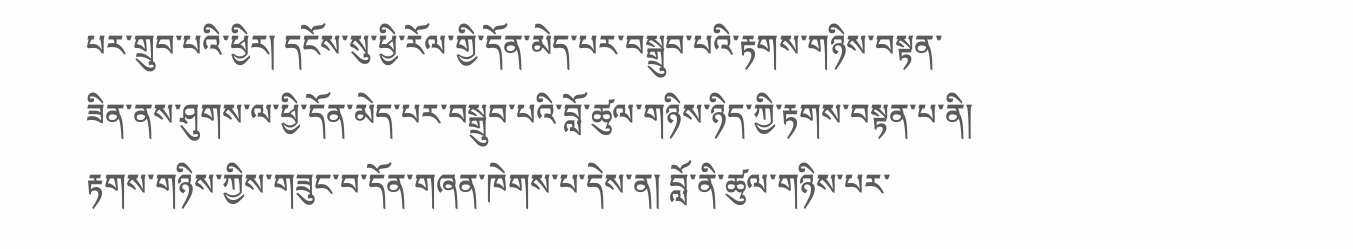པར་གྲུབ་པའི་ཕྱིར། དངོས་སུ་ཕྱི་རོལ་གྱི་དོན་མེད་པར་བསྒྲུབ་པའི་རྟགས་གཉིས་བསྟན་ཟིན་ནས་ཤུགས་ལ་ཕྱི་དོན་མེད་པར་བསྒྲུབ་པའི་བློ་ཚུལ་གཉིས་ཉིད་ཀྱི་རྟགས་བསྟན་པ་ནི། རྟགས་གཉིས་ཀྱིས་གཟུང་བ་དོན་གཞན་ཁེགས་པ་དེས་ན། བློ་ནི་ཚུལ་གཉིས་པར་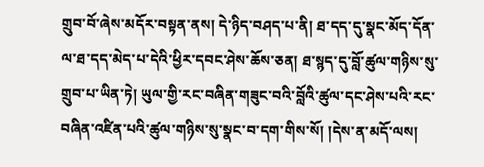གྲུབ་བོ་ཞེས་མདོར་བསྟན་ནས། དེ་ཉིད་བཤད་པ་ནི། ཐ་དད་དུ་སྣང་མོད་དོན་ལ་ཐ་དད་མེད་པ་དེའི་ཕྱིར་དབང་ཤེས་ཆོས་ཅན། ཐ་སྙད་དུ་བློ་ཚུལ་གཉིས་སུ་གྲུབ་པ་ཡིན་ཏེ། ཡུལ་གྱི་རང་བཞིན་གཟུང་བའི་བློའི་ཚུལ་དང་ཤེས་པའི་རང་བཞིན་འཛིན་པའི་ཚུལ་གཉིས་སུ་སྣང་བ་དག་གིས་སོ། །དེས་ན་མདོ་ལས།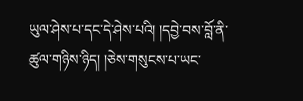ཡུལ་ཤེས་པ་དང་དེ་ཤེས་པའི། །དབྱེ་བས་བློ་ནི་ཚུལ་གཉིས་ཉིད། །ཅེས་གསུངས་པ་ཡང་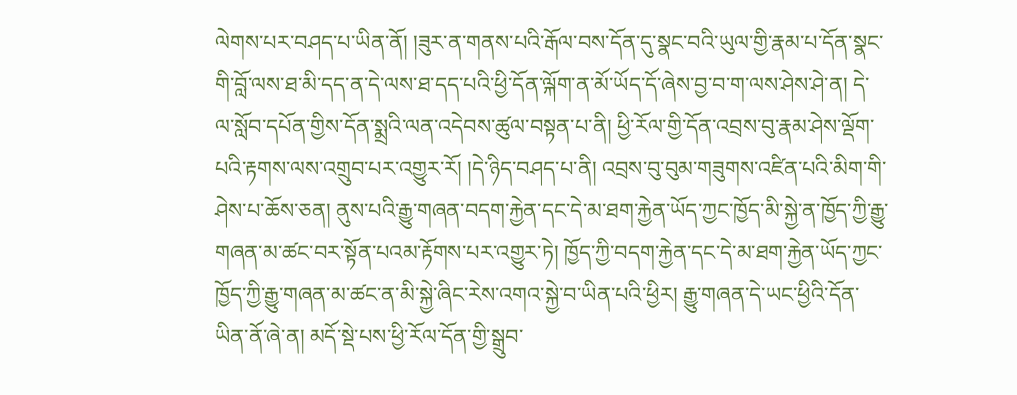ལེགས་པར་བཤད་པ་ཡིན་ནོ། །ཟུར་ན་གནས་པའི་རྒོལ་བས་དོན་དུ་སྣང་བའི་ཡུལ་གྱི་རྣམ་པ་དོན་སྣང་གི་བློ་ལས་ཐ་མི་དད་ན་དེ་ལས་ཐ་དད་པའི་ཕྱི་དོན་ལྐོག་ན་མོ་ཡོད་དོ་ཞེས་བྱ་བ་ག་ལས་ཤེས་ཤེ་ན། དེ་ལ་སློབ་དཔོན་གྱིས་དོན་སྨྲའི་ལན་འདེབས་ཚུལ་བསྟན་པ་ནི། ཕྱི་རོལ་གྱི་དོན་འབྲས་བུ་རྣམ་ཤེས་ལྡོག་པའི་རྟགས་ལས་འགྲུབ་པར་འགྱུར་རོ། །དེ་ཉིད་བཤད་པ་ནི། འབྲས་བུ་བུམ་གཟུགས་འཛིན་པའི་མིག་གི་ཤེས་པ་ཆོས་ཅན། ནུས་པའི་རྒྱུ་གཞན་བདག་རྐྱེན་དང་དེ་མ་ཐག་རྐྱེན་ཡོད་ཀྱང་ཁྱོད་མི་སྐྱེ་ན་ཁྱོད་ཀྱི་རྒྱུ་གཞན་མ་ཚང་བར་སྟོན་པའམ་རྟོགས་པར་འགྱུར་ཏེ། ཁྱོད་ཀྱི་བདག་རྐྱེན་དང་དེ་མ་ཐག་རྐྱེན་ཡོད་ཀྱང་ཁྱོད་ཀྱི་རྒྱུ་གཞན་མ་ཚང་ན་མི་སྐྱེ་ཞིང་རེས་འགའ་སྐྱེ་བ་ཡིན་པའི་ཕྱིར། རྒྱུ་གཞན་དེ་ཡང་ཕྱིའི་དོན་ཡིན་ནོ་ཞེ་ན། མདོ་སྡེ་པས་ཕྱི་རོལ་དོན་གྱི་སྒྲུབ་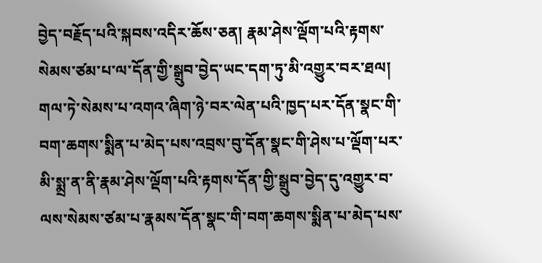བྱེད་བརྗོད་པའི་སྐབས་འདིར་ཆོས་ཅན། རྣམ་ཤེས་ལྡོག་པའི་རྟགས་སེམས་ཙམ་པ་ལ་དོན་གྱི་སྒྲུབ་བྱེད་ཡང་དག་ཏུ་མི་འགྱུར་བར་ཐལ། གལ་ཏེ་སེམས་པ་འགའ་ཞིག་ཉེ་བར་ལེན་པའི་ཁྱད་པར་དོན་སྣང་གི་བག་ཆགས་སྨིན་པ་མེད་པས་འབྲས་བུ་དོན་སྣང་གི་ཤེས་པ་ལྡོག་པར་མི་སྨྲ་ན་ནི་རྣམ་ཤེས་ལྡོག་པའི་རྟགས་དོན་གྱི་སྒྲུབ་བྱེད་དུ་འགྱུར་བ་ལས་སེམས་ཙམ་པ་རྣམས་དོན་སྣང་གི་བག་ཆགས་སྨིན་པ་མེད་པས་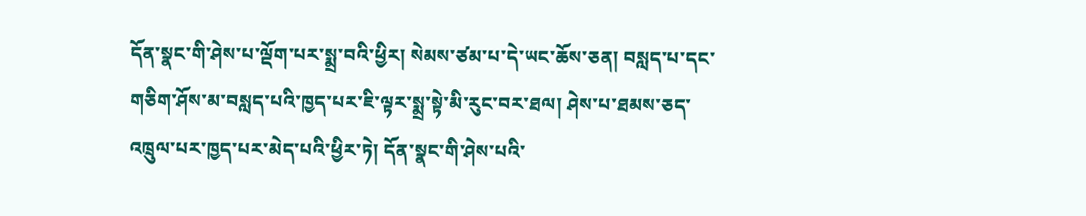དོན་སྣང་གི་ཤེས་པ་ལྡོག་པར་སྨྲ་བའི་ཕྱིར། སེམས་ཙམ་པ་དེ་ཡང་ཆོས་ཅན། བསླད་པ་དང་གཅིག་ཤོས་མ་བསླད་པའི་ཁྱད་པར་ཇི་ལྟར་སྨྲ་སྟེ་མི་རུང་བར་ཐལ། ཤེས་པ་ཐམས་ཅད་འཁྲུལ་པར་ཁྱད་པར་མེད་པའི་ཕྱིར་ཏེ། དོན་སྣང་གི་ཤེས་པའི་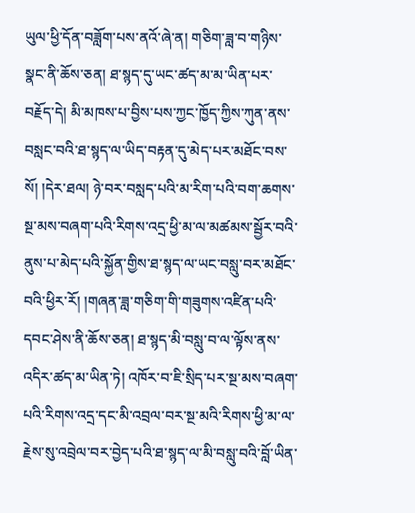ཡུལ་ཕྱི་དོན་བཟློག་པས་ནའོ་ཞེ་ན། གཅིག་ཟླ་བ་གཉིས་སྣང་ནི་ཆོས་ཅན། ཐ་སྙད་དུ་ཡང་ཚད་མ་མ་ཡིན་པར་བརྗོད་དེ། མི་མཁས་པ་བྱིས་པས་ཀྱང་ཁྱོད་ཀྱིས་ཀུན་ནས་བསླང་བའི་ཐ་སྙད་ལ་ཡིད་བརྟན་དུ་མེད་པར་མཐོང་བས་སོ། །དེར་ཐལ། ཉེ་བར་བསླད་པའི་མ་རིག་པའི་བག་ཆགས་སྔ་མས་བཞག་པའི་རིགས་འདྲ་ཕྱི་མ་ལ་མཚམས་སྦྱོར་བའི་ནུས་པ་མེད་པའི་སྐྱོན་གྱིས་ཐ་སྙད་ལ་ཡང་བསླུ་བར་མཐོང་བའི་ཕྱིར་རོ། །གཞན་ཟླ་གཅིག་གི་གཟུགས་འཛིན་པའི་དབང་ཤེས་ནི་ཆོས་ཅན། ཐ་སྙད་མི་བསླུ་བ་ལ་ལྟོས་ནས་འདིར་ཚད་མ་ཡིན་ཏེ། འཁོར་བ་ཇི་སྲིད་པར་སྔ་མས་བཞག་པའི་རིགས་འདྲ་དང་མི་འབྲལ་བར་སྔ་མའི་རིགས་ཕྱི་མ་ལ་རྗེས་སུ་འབྲེལ་བར་བྱེད་པའི་ཐ་སྙད་ལ་མི་བསླུ་བའི་བློ་ཡིན་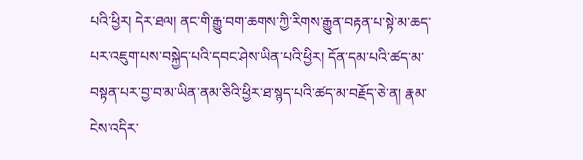པའི་ཕྱིར། དེར་ཐལ། ནང་གི་རྒྱུ་བག་ཆགས་ཀྱི་རིགས་རྒྱུན་བརྟན་པ་སྟེ་མ་ཆད་པར་འཇུག་པས་བསྐྱེད་པའི་དབང་ཤེས་ཡིན་པའི་ཕྱིར། དོན་དམ་པའི་ཚད་མ་བསྟན་པར་བྱ་བ་མ་ཡིན་ནམ་ཅིའི་ཕྱིར་ཐ་སྙད་པའི་ཚད་མ་བརྗོད་ཅེ་ན། རྣམ་ངེས་འདིར་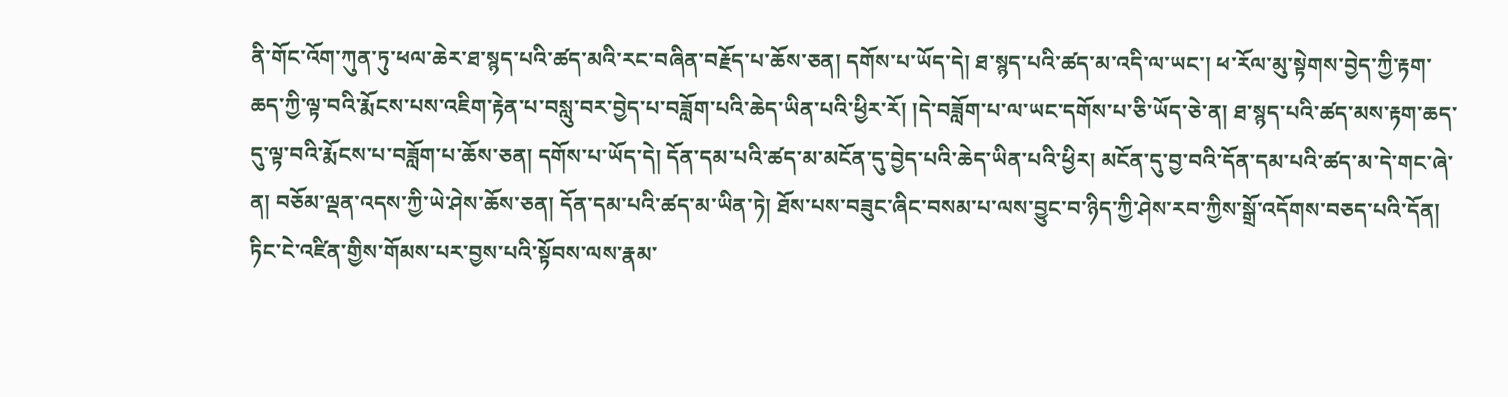ནི་གོང་འོག་ཀུན་ཏུ་ཕལ་ཆེར་ཐ་སྙད་པའི་ཚད་མའི་རང་བཞིན་བརྗོད་པ་ཆོས་ཅན། དགོས་པ་ཡོད་དེ། ཐ་སྙད་པའི་ཚད་མ་འདི་ལ་ཡང་། ཕ་རོལ་མུ་སྟེགས་བྱེད་ཀྱི་རྟག་ཆད་ཀྱི་ལྟ་བའི་རྨོངས་པས་འཇིག་རྟེན་པ་བསླུ་བར་བྱེད་པ་བཟློག་པའི་ཆེད་ཡིན་པའི་ཕྱིར་རོ། །དེ་བཟློག་པ་ལ་ཡང་དགོས་པ་ཅི་ཡོད་ཅེ་ན། ཐ་སྙད་པའི་ཚད་མས་རྟག་ཆད་དུ་ལྟ་བའི་རྨོངས་པ་བཟློག་པ་ཆོས་ཅན། དགོས་པ་ཡོད་དེ། དོན་དམ་པའི་ཚད་མ་མངོན་དུ་བྱེད་པའི་ཆེད་ཡིན་པའི་ཕྱིར། མངོན་དུ་བྱ་བའི་དོན་དམ་པའི་ཚད་མ་དེ་གང་ཞེ་ན། བཅོམ་ལྡན་འདས་ཀྱི་ཡེ་ཤེས་ཆོས་ཅན། དོན་དམ་པའི་ཚད་མ་ཡིན་ཏེ། ཐོས་པས་བཟུང་ཞིང་བསམ་པ་ལས་བྱུང་བ་ཉིད་ཀྱི་ཤེས་རབ་ཀྱིས་སྒྲོ་འདོགས་བཅད་པའི་དོན། ཏིང་ངེ་འཛིན་གྱིས་གོམས་པར་བྱས་པའི་སྟོབས་ལས་རྣམ་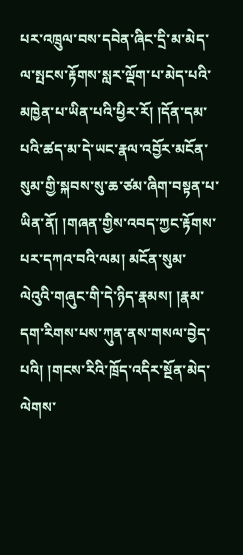པར་འཁྲུལ་བས་དབེན་ཞིང་དྲི་མ་མེད་ལ་སྤངས་རྟོགས་སླར་ལྡོག་པ་མེད་པའི་མཁྱེན་པ་ཡིན་པའི་ཕྱིར་རོ། །དོན་དམ་པའི་ཚད་མ་དེ་ཡང་རྣལ་འབྱོར་མངོན་སུམ་གྱི་སྐབས་སུ་ཆ་ཙམ་ཞིག་བསྟན་པ་ཡིན་ནོ། །གཞན་གྱིས་འབད་ཀྱང་རྟོགས་པར་དཀའ་བའི་ལམ། མངོན་སུམ་ལེའུའི་གཞུང་གི་དེ་ཉིད་རྣམས། །རྣམ་དག་རིགས་པས་ཀུན་ནས་གསལ་བྱེད་པའི། །གངས་རིའི་ཁྲོད་འདིར་སྔོན་མེད་ལེགས་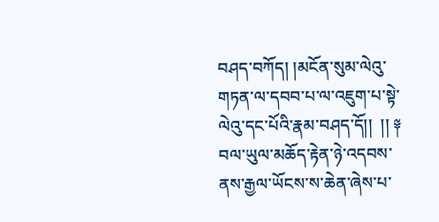བཤད་བཀོད། །མངོན་སུམ་ལེའུ་གཏན་ལ་དབབ་པ་ལ་འཇུག་པ་སྟེ་ལེའུ་དང་པོའི་རྣམ་བཤད་དོ།།  །། ༈ བལ་ཡུལ་མཆོད་རྟེན་ཉེ་འདབས་ནས་རྒྱལ་ཡོངས་ས་ཆེན་ཞེས་པ་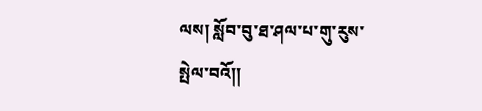ལས། སློབ་བུ་ཐ་ཤལ་པ་གུ་རུས་སྤེལ་བའོ།།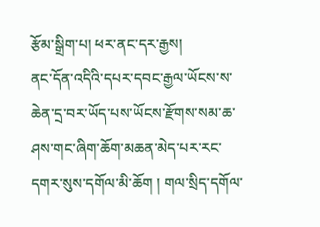རྩོམ་སྒྲིག་པ། ཕར་ནང་དར་རྒྱས།
ནང་དོན་འདིའི་དཔར་དབང་རྒྱལ་ཡོངས་ས་ཆེན་དྲ་བར་ཡོད་པས་ཡོངས་རྫོགས་སམ་ཆ་ཤས་གང་ཞིག་ཆོག་མཆན་མེད་པར་རང་དགར་སུས་དགོལ་མི་ཆོག ། གལ་སྲིད་དགོལ་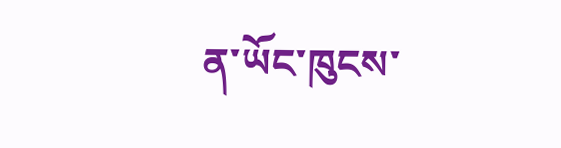ན་ཡོང་ཁུངས་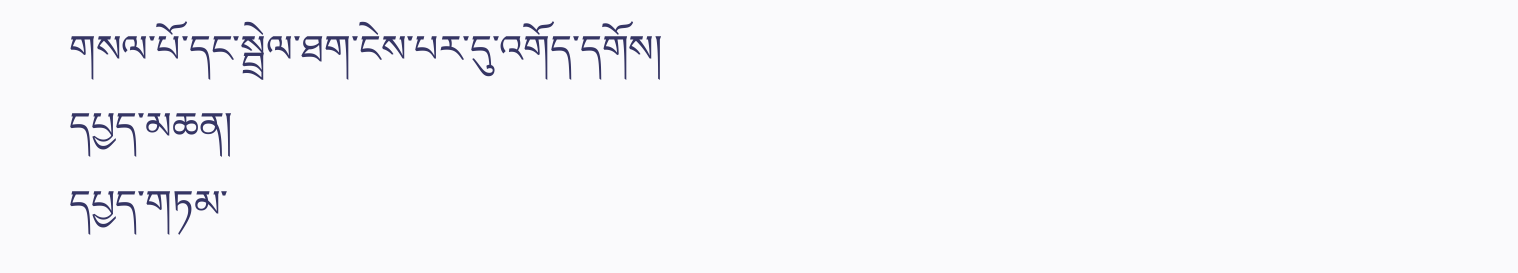གསལ་པོ་དང་སྦྲེལ་ཐག་ངེས་པར་དུ་འགོད་དགོས།
དཔྱད་མཆན།
དཔྱད་གཏམ་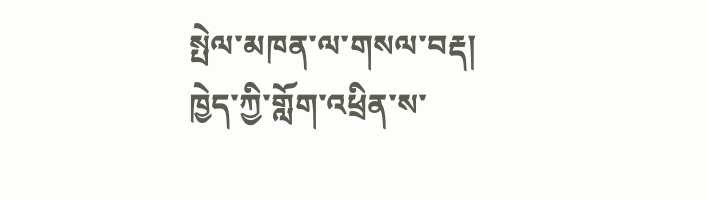སྤེལ་མཁན་ལ་གསལ་བརྡ།
ཁྱེད་ཀྱི་གློག་འཕྲིན་ས་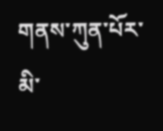གནས་ཀུན་པོར་མི་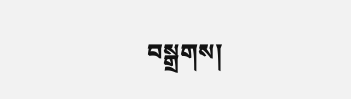བསྒྲགས།